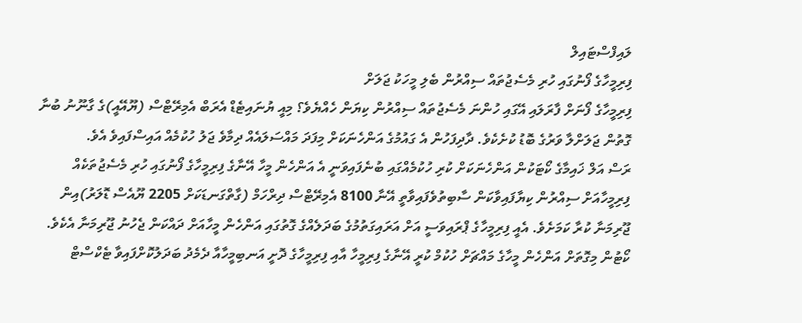ލައިފްސްޓައިލް
ފިރިމީހާގެ ފޯނުގައި ހުރި މެސެޖުތައް ސިއްރުން ބެލި މީހަކު ޖަލަށް
ފިރިމީހާގެ ފޯނަށް ފާރަލައި އޭގައި ހުންނަ މެސެޖުތައް ސިއްރުން ކިޔަން ހެއްޔެވެ؟ މިއީ ޔުނައިޓެޑް އެރަބް އެމިރޭޓްސް (ޔޫއޭއީ)ގެ ގާނޫނު ބުނާ ގޮތުން ޖަލަށްލާ ވަރުގެ ބޮޑު ކުށެކެވެ. ދާދިފަހުން އެ ގައުމުގެ އަންހެނަކަށް މިފަދަ މައްސަލައެއް ދިމާވެ ޖަލު ހުކުމެއް އައިސްފައިވެ އެވެ.
ރަސް އަލް ޚައިމާގެ ކޯޓަކުން އަންހެނަކަށް ކުރި ހުކުމެއްގައި ބުނެފައިވަނީ އެ އަންހެން މީހާ އޭނާގެ ފިރިމީހާގެ ފޯނުގައި ހުރި މެސެޖުތަކެއް ފިރިމީހާއަށް ސިއްރުން ކިޔާފައިވާކަން ސާބިތުވެފައިވާތީ އޭނާ 8100 އެމިރޭޓްސް ދިރްހަމް (ގާތްގަނޑަކަށް 2205 ޔޫއެސް ޑޮލަރު)އިން ޖޫރިމަނާ ކުރާ ކަމަށެވެ. އެއީ ފިރިމީހާގެ ޕްރައިވަސީ އަށް އަރައިގަތުމުގެ ބަދަލެއްގެ ގޮތުގައި އަންހެން މީހާއަށް ދައްކަން ޖެހުނު ޖޫރިމަނާ އެކެވެ.
ކޯޓުން މިގޮތަށް އަންހެން މީހާގެ މައްޗަށް ހުކުމް ކުރީ އޭނާގެ ފިރިމީހާ އާއި ފިރިމީހާގެ ދޮށީ އަނބިމީހާއާ ދެމެދު ބަދަލުކޮށްފައިވާ ޓެކްސްޓް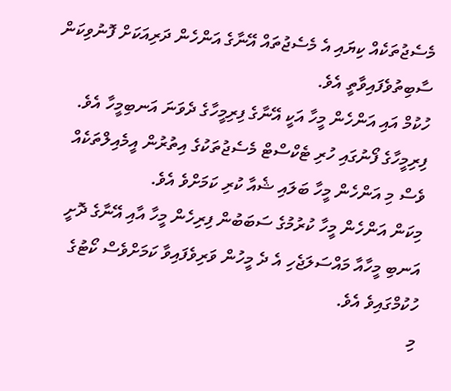މެސެޖުތަކެއް ކިޔައި އެ މެސެޖުތައް އޭނާގެ އަންހެން ދަރިއަކަށް ފޮނުވިކަން ސާބިތުވެފައިވާތީ އެވެ.
ހުކުމް އައި އަންހެން މީހާ އަކީ އޭނާގެ ފިރިމީހާގެ ދެވަނަ އަނބިމީހާ އެވެ. ފިރިމީހާގެ ފޯނުގައި ހުރި ޓެކްސްޓް މެސެޖުތަކުގެ އިތުރުން އީމެއިލްތަކެއް ވެސް މި އަންހެން މީހާ ބަލައި ޝެއާ ކުރި ކަމަށްވެ އެވެ.
މިކަން އަންހެން މީހާ ކުރުމުގެ ސަބަބުން ފިރިހެން މީހާ އާއި އޭނާގެ ދޮށީ އަނބި މީހާއާ މައްސަލަޖެހި އެ ދެ މީހުން ވަރިވެފައިވާ ކަމަށްވެސް ކޯޓުގެ ހުކުމްގައިވެ އެވެ.
މި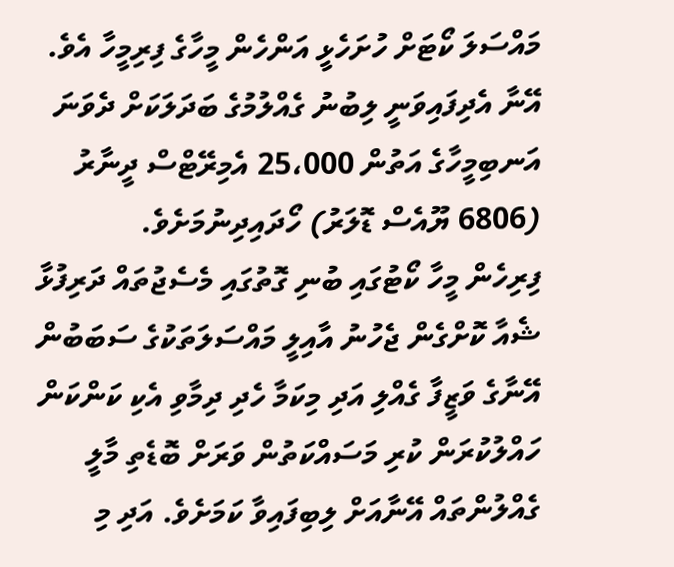މައްސަލަ ކޯޓަށް ހުށަހެޅީ އަންހެން މީހާގެ ފިރިމީހާ އެވެ. އޭނާ އެދިފައިވަނީ ލިބުނު ގެއްލުމުގެ ބަދަލަކަށް ދެވަނަ އަނބިމީހާގެ އަތުން 25،000 އެމިރޭޓްސް ދީނާރު (6806 ޔޫއެސް ޑޮލަރު) ހޯދައިދިނުމަށެވެ.
ފިރިހެން މީހާ ކޯޓުގައި ބުނި ގޮތުގައި މެސެޖުތައް ދަރިފުޅާ ޝެއާ ކޮށްގެން ޖެހުނު އާއިލީ މައްސަލަތަކުގެ ސަބަބުން އޭނާގެ ވަޒީފާ ގެއްލި އަދި މިކަމާ ހެދި ދިމާވި އެކި ކަންކަން ހައްލުކުރަން ކުރި މަސައްކަތުން ވަރަށް ބޮޑެތި މާލީ ގެއްލުންތައް އޭނާއަށް ލިބިފައިވާ ކަމަށެވެ. އަދި މި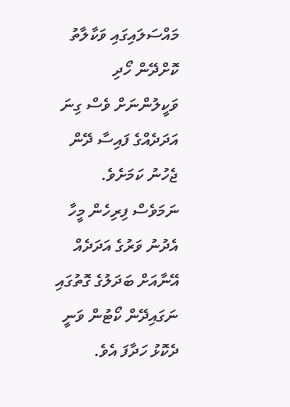މައްސަލައިގައި ވަކާލާތު ކޮށްދޭން ހޯދި ވަކީލުންނަށް ވެސް ގިނަ އަދަދެއްގެ ފައިސާ ދޭން ޖެހުނު ކަމަށެވެ.
ނަމަވެސް ފިރިހެން މީހާ އެދުނު ވަރުގެ އަދަދެއް އޭނާއަށް ބަދަލުގެ ގޮތުގައި ނަގައިދޭން ކޯޓުން ވަނީ ދެކޮޅު ހަދާފަ އެވެ.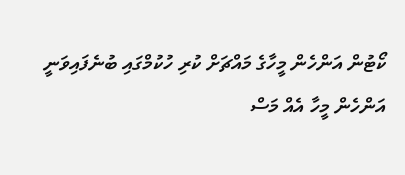ކޯޓުން އަންހެން މީހާގެ މައްޗަށް ކުރި ހުކުމްގައި ބުނެފައިވަނީ އަންހެން މީހާ އެއް މަސް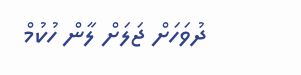ދުވަހަށް ޖަލަށް ލާން ހުކުމް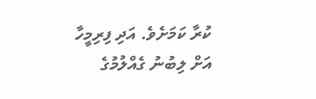ކުރާ ކަމަށެވެ. އަދި ފިރިމީހާ އަށް ލިބުނު ގެއްލުމުގެ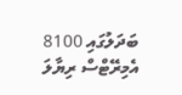ބަދަލުގައި 8100 އެމިރޭޓްސް ރިޔާލަ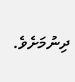ދިނުމަށެވެ.